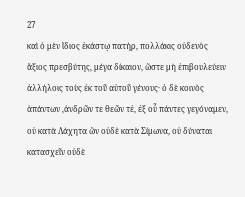27
καὶ ὁ μὲν ἴδιος ἑκάστῳ πατήρ, πολλάκις οὐδενὸς ἄξιος πρεσβύτης, μέγα δίκαιον, ὥστε μὴ ἐπιβουλεύειν ἀλλήλοις τοὺς ἐκ τοῦ αὐτοῦ γένους· ὁ δὲ κοινὸς ἁπάντων ,ἀνδρῶν τε θεῶν τἐ, ἐξ οὗ πάντες γεγόναμεν, οὐ κατὰ Λάχητα ὢν οὐδὲ κατὰ Σίμωνα, οὐ δύναται κατασχεῖν οὐδὲ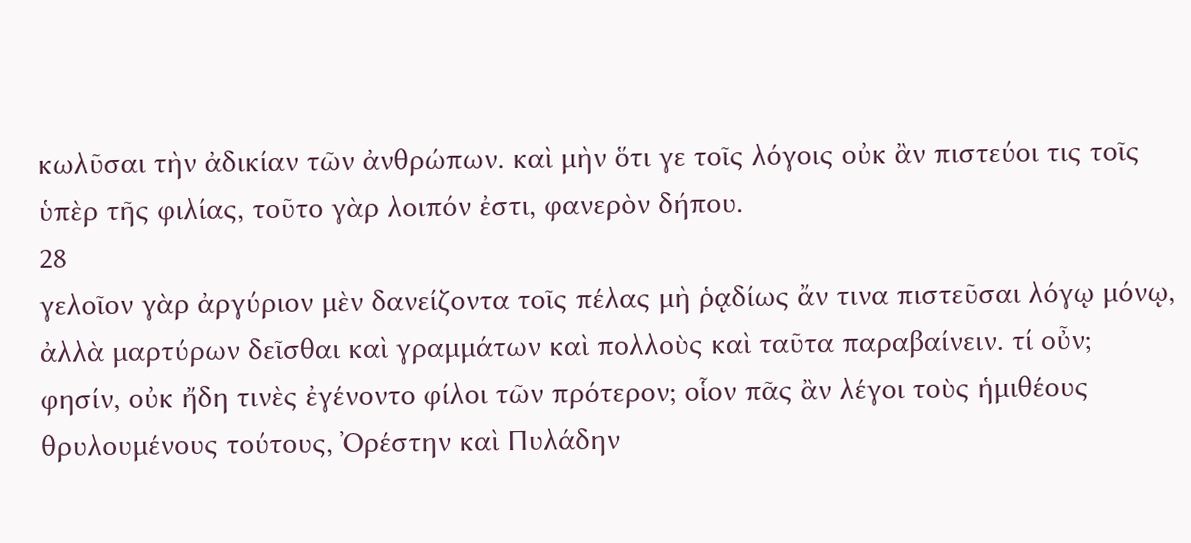κωλῦσαι τὴν ἀδικίαν τῶν ἀνθρώπων. καὶ μὴν ὅτι γε τοῖς λόγοις οὐκ ἂν πιστεύοι τις τοῖς ὑπὲρ τῆς φιλίας, τοῦτο γὰρ λοιπόν ἐστι, φανερὸν δήπου.
28
γελοῖον γὰρ ἀργύριον μὲν δανείζοντα τοῖς πέλας μὴ ῥᾳδίως ἄν τινα πιστεῦσαι λόγῳ μόνῳ, ἀλλὰ μαρτύρων δεῖσθαι καὶ γραμμάτων καὶ πολλοὺς καὶ ταῦτα παραβαίνειν. τί οὖν; φησίν, οὐκ ἤδη τινὲς ἐγένοντο φίλοι τῶν πρότερον; οἷον πᾶς ἂν λέγοι τοὺς ἡμιθέους θρυλουμένους τούτους, Ὀρέστην καὶ Πυλάδην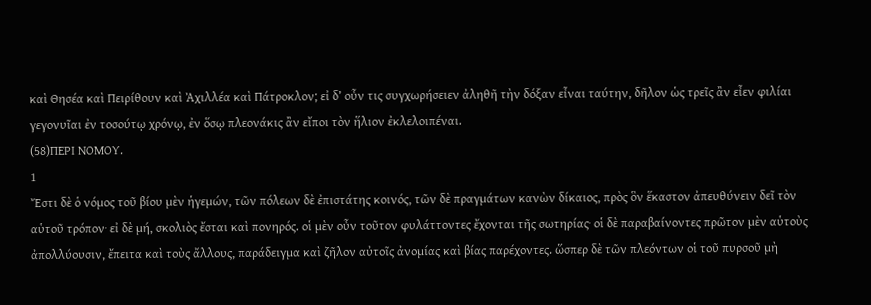καὶ Θησέα καὶ Πειρίθουν καὶ Ἀχιλλέα καὶ Πάτροκλον; εἰ δ’ οὖν τις συγχωρήσειεν ἀληθῆ τὴν δόξαν εἶναι ταύτην, δῆλον ὡς τρεῖς ἂν εἶεν φιλίαι γεγονυῖαι ἐν τοσούτῳ χρόνῳ, ἐν ὅσῳ πλεονάκις ἂν εἴποι τὸν ἥλιον ἐκλελοιπέναι.
(58)ΠΕΡΙ ΝΟΜΟΥ.
1
Ἔστι δὲ ὁ νόμος τοῦ βίου μὲν ἡγεμών, τῶν πόλεων δὲ ἐπιστάτης κοινός, τῶν δὲ πραγμάτων κανὼν δίκαιος, πρὸς ὃν ἕκαστον ἀπευθύνειν δεῖ τὸν αὑτοῦ τρόπον· εἰ δὲ μή, σκολιὸς ἔσται καὶ πονηρός. οἱ μὲν οὖν τοῦτον φυλάττοντες ἔχονται τῆς σωτηρίας· οἱ δὲ παραβαίνοντες πρῶτον μὲν αὑτοὺς ἀπολλύουσιν, ἔπειτα καὶ τοὺς ἄλλους, παράδειγμα καὶ ζῆλον αὐτοῖς ἀνομίας καὶ βίας παρέχοντες. ὥσπερ δὲ τῶν πλεόντων οἱ τοῦ πυρσοῦ μὴ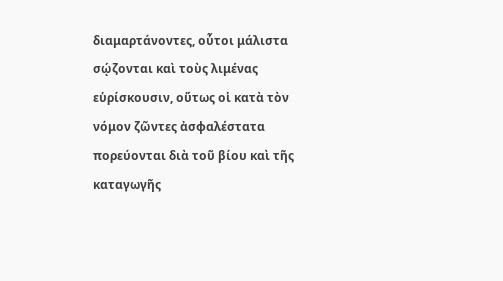διαμαρτάνοντες, οὗτοι μάλιστα σῴζονται καὶ τοὺς λιμένας εὑρίσκουσιν, οὕτως οἱ κατὰ τὸν νόμον ζῶντες ἀσφαλέστατα πορεύονται διὰ τοῦ βίου καὶ τῆς καταγωγῆς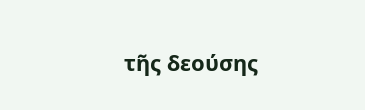τῆς δεούσης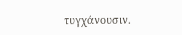τυγχάνουσιν.